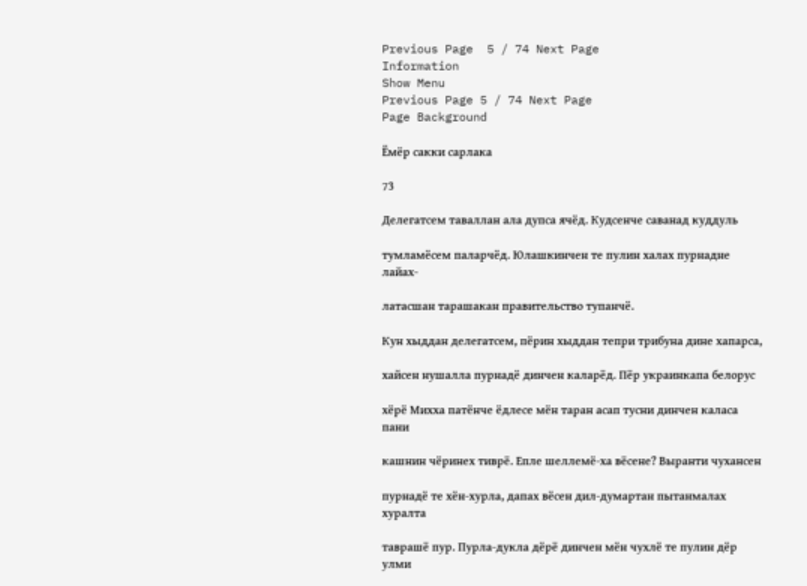Previous Page  5 / 74 Next Page
Information
Show Menu
Previous Page 5 / 74 Next Page
Page Background

Ёмёр сакки сарлака

73

Делегатсем таваллан ала дупса ячёд. Кудсенче саванад куддуль

тумламёсем паларчёд. Юлашкинчен те пулин халах пурнадне лайах-

латасшан тарашакан правительство тупанчё.

Кун хыддан делегатсем, пёрин хыддан тепри трибуна дине хапарса,

хайсен нушалла пурнадё динчен каларёд. Пёр украинкапа белорус

хёрё Михха патёнче ёдлесе мён таран асап тусни динчен каласа пани

кашнин чёринех тиврё. Епле шеллемё-ха вёсене? Выранти чухансен

пурнадё те хён-хурла, дапах вёсен дил-думартан пытанмалах хуралта

таврашё пур. Пурла-дукла дёрё динчен мён чухлё те пулин дёр улми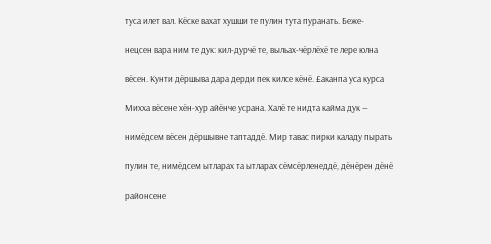туса илет вал. Кёске вахат хушши те пулин тута пуранать. Беже-

нецсен вара ним те дук: кил-дурчё те, выльах-чёрлёхё те лере юлна

вёсен. Кунти дёршыва дара дерди пек килсе кёнё. £аканпа уса курса

Михха вёсене хён-хур айёнче усрана. Халё те нидта кайма дук —

нимёдсем вёсен дёршывне таптаддё. Мир тавас пирки каладу пырать

пулин те, нимёдсем ытларах та ытларах сёмсёрленеддё, дёнёрен дёнё

районсене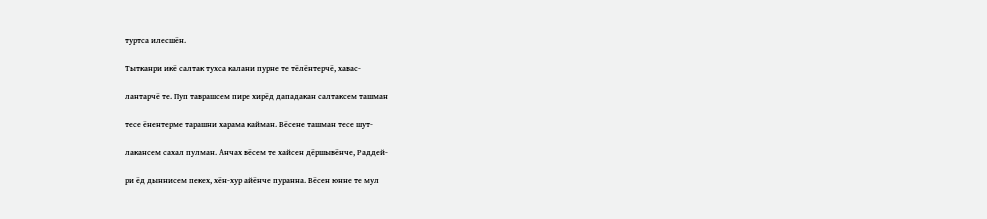туртса илесшён.

Тытканри икё салтак тухса калани пурне те тёлёнтерчё, хавас-

лантарчё те. Пуп таврашсем пире хирёд дападакан салтаксем ташман

тесе ёнентерме тарашни харама кайман. Вёсене ташман тесе шут-

лакансем сахал пулман. Анчах вёсем те хайсен дёршывёнче, Раддей-

ри ёд дыннисем пекех, хён-хур айёнче пуранна. Вёсен юнне те мул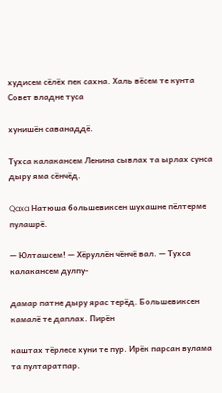худисем сёлёх пек сахна. Халь вёсем те кунта Совет владне туса

хунишён саванаддё.

Тухса калакансем Ленина сывлах та ырлах сунса дыру яма сёнчёд.

Qaxa Натюша большевиксен шухашне пёлтерме пулашрё.

— Юлташсем! — Хёруллён чёнчё вал. — Тухса калакансем дулпу-

дамар патне дыру ярас терёд. Большевиксен камалё те даплах. Пирён

каштах тёрлесе хуни те пур. Ирёк парсан вулама та пултаратпар.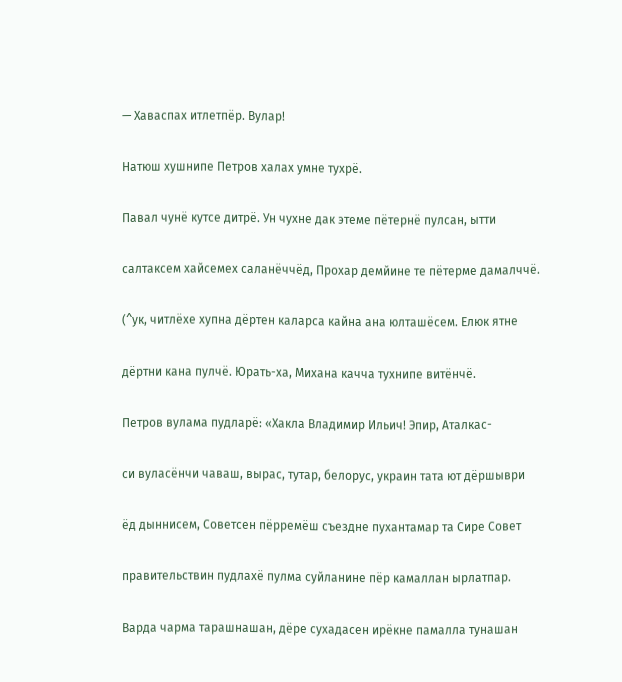— Хаваспах итлетпёр. Вулар!

Натюш хушнипе Петров халах умне тухрё.

Павал чунё кутсе дитрё. Ун чухне дак этеме пётернё пулсан, ытти

салтаксем хайсемех саланёччёд, Прохар демйине те пётерме дамалччё.

(^ук, читлёхе хупна дёртен каларса кайна ана юлташёсем. Елюк ятне

дёртни кана пулчё. Юрать-ха, Михана качча тухнипе витёнчё.

Петров вулама пудларё: «Хакла Владимир Ильич! Эпир, Аталкас-

си вуласёнчи чаваш, вырас, тутар, белорус, украин тата ют дёршыври

ёд дыннисем, Советсен пёрремёш съездне пухантамар та Сире Совет

правительствин пудлахё пулма суйланине пёр камаллан ырлатпар.

Варда чарма тарашнашан, дёре сухадасен ирёкне памалла тунашан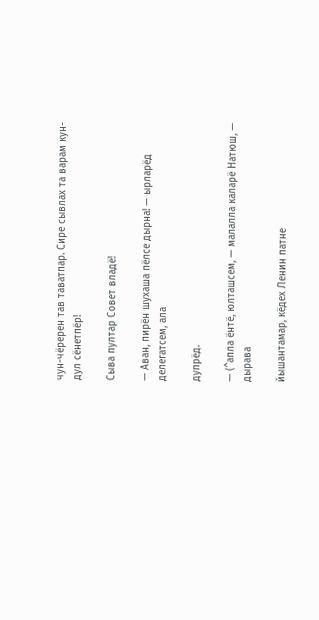чун-чёререн тав таватпар. Сире сывлах та варам кун-дул сёнетпёр!

Сыва пултар Совет владё!

— Аван, пирён шухаша пёлсе дырна! — ырларёд делегатсем, ала

дупрёд.

— (^апла ёнтё, юлташсем, — малалла каларё Натюш, — дырава

йышантамар, кёдех Ленин патне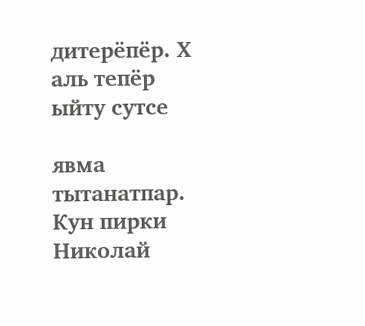дитерёпёр. Х аль тепёр ыйту сутсе

явма тытанатпар. Кун пирки Николай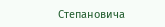Степановича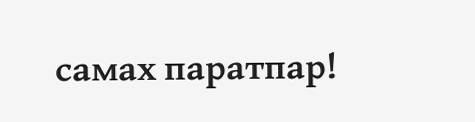самах паратпар!